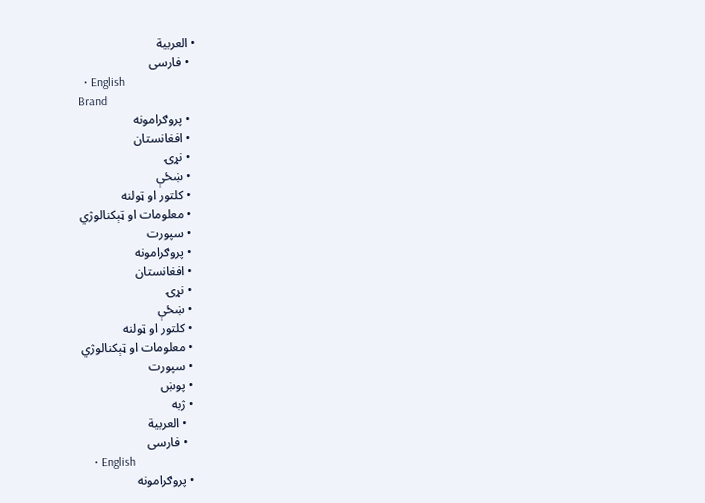• العربية
  • فارسی
  • English
Brand
  • پروګرامونه
  • افغانستان
  • نړۍ
  • ښځې
  • کلتور او ټولنه
  • معلومات او ټېکنالوژي
  • سپورت
  • پروګرامونه
  • افغانستان
  • نړۍ
  • ښځې
  • کلتور او ټولنه
  • معلومات او ټېکنالوژي
  • سپورت
  • پوښ
  • ژبه
    • العربية
    • فارسی
    • English
  • پروګرامونه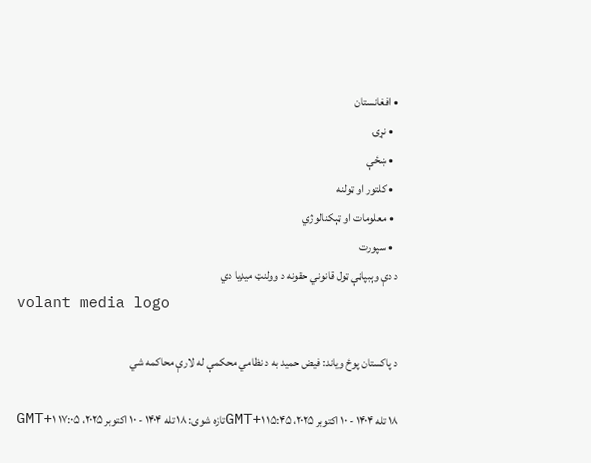• افغانستان
  • نړۍ
  • ښځې
  • کلتور او ټولنه
  • معلومات او ټېکنالوژي
  • سپورت
د دې وېبپاڼې ټول قانوني حقونه د وولنټ میډیا دي
volant media logo

د پاکستان پوځ ویاند: فیض حمید به د نظامي محکمې له لارې محاکمه شي

۱۸ تله ۱۴۰۴ - ۱۰ اکتوبر ۲۰۲۵، ۱۵:۴۵ GMT+۱تازه شوی: ۱۸ تله ۱۴۰۴ - ۱۰ اکتوبر ۲۰۲۵، ۱۷:۰۵ GMT+۱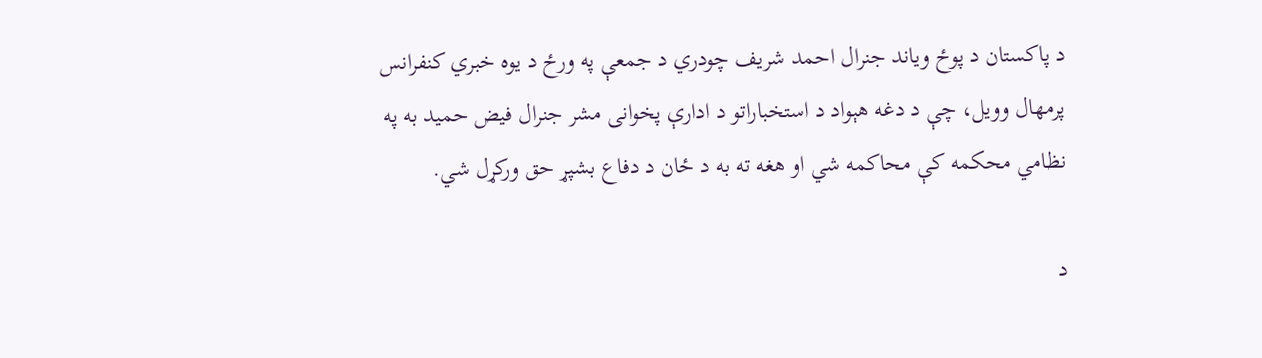د پاکستان د پوځ ویاند جنرال احمد شریف چودري د جمعې په ورځ د یوه خبري کنفرانس پرمهال وویل، چې د دغه هېواد د استخباراتو د ادارې پخوانی مشر جنرال فیض حمید به په نظامي محکمه کې محاکمه شي او هغه ته به د ځان د دفاع بشپړ حق ورکړل شي.

د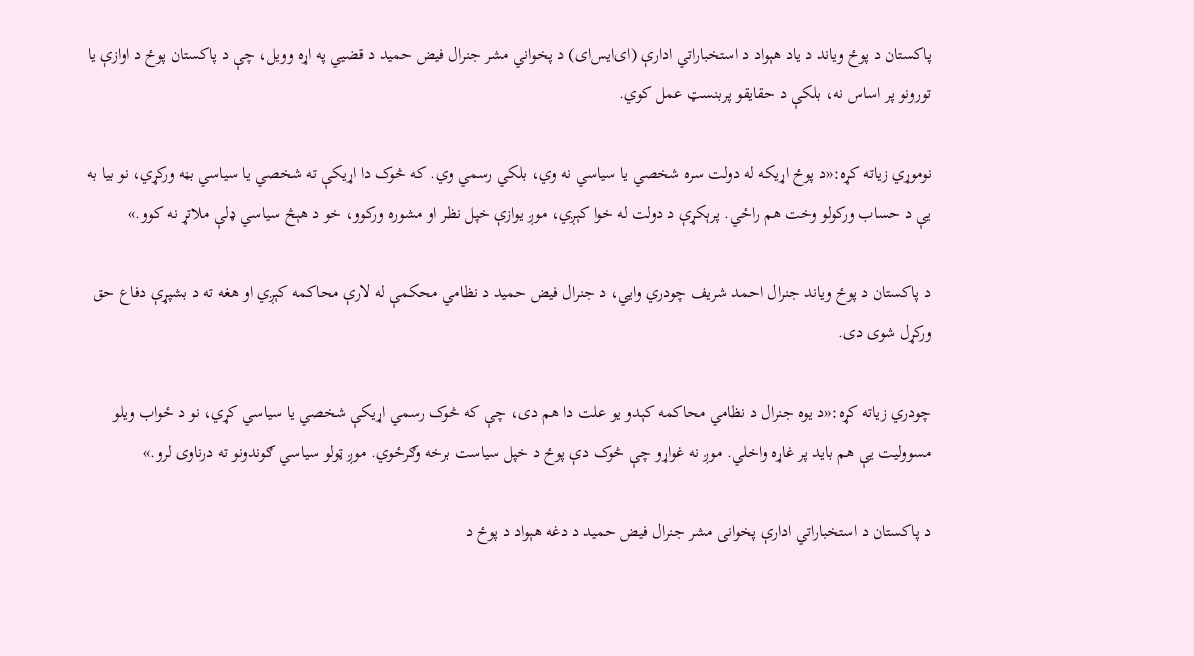پاکستان د پوځ ویاند د یاد هېواد د استخباراتي ادارې (ای‌ایس‌ای) د پخواني مشر جنرال فیض حمید د قضيي په اړه وویل، چې د پاکستان پوځ د اوازې یا تورونو پر اساس نه، بلکې د حقایقو پربنسټ عمل کوي.

نوموړي زیاته کړه:«د پوځ اړیکه له دولت سره شخصي یا سیاسي نه وي، بلکي رسمي وي. که څوک دا اړیکې ته شخصي یا سیاسي بڼه ورکړي، نو بیا به یې د حساب ورکولو وخت هم راځي. پرېکړې د دولت له خوا کېږي، موږ یوازې خپل نظر او مشوره ورکوو، خو د هېڅ سیاسي ډلې ملاتړ نه کوو.»

د پاکستان د پوځ ویاند جنرال احمد شریف چودري وايي، د جنرال فیض حمید د نظامي محکمې له لارې محاکمه کېږي او هغه ته د بشپړې دفاع حق ورکړل شوی دی.

چودري زیاته کړه:«د یوه جنرال د نظامي محاکمه کېدو یو علت دا هم دی، چې که څوک رسمي اړیکې شخصي یا سیاسي کړي، نو د ځواب ویلو مسوولیت یې هم باید پر غاړه واخلي. موږ نه غواړو چې څوک دې پوځ د خپل سیاست برخه وګرځوي. موږ ټولو سیاسي ګوندونو ته درناوی لرو.»

د پاکستان د استخباراتي ادارې پخوانی مشر جنرال فیض حمید د دغه هېواد د پوځ د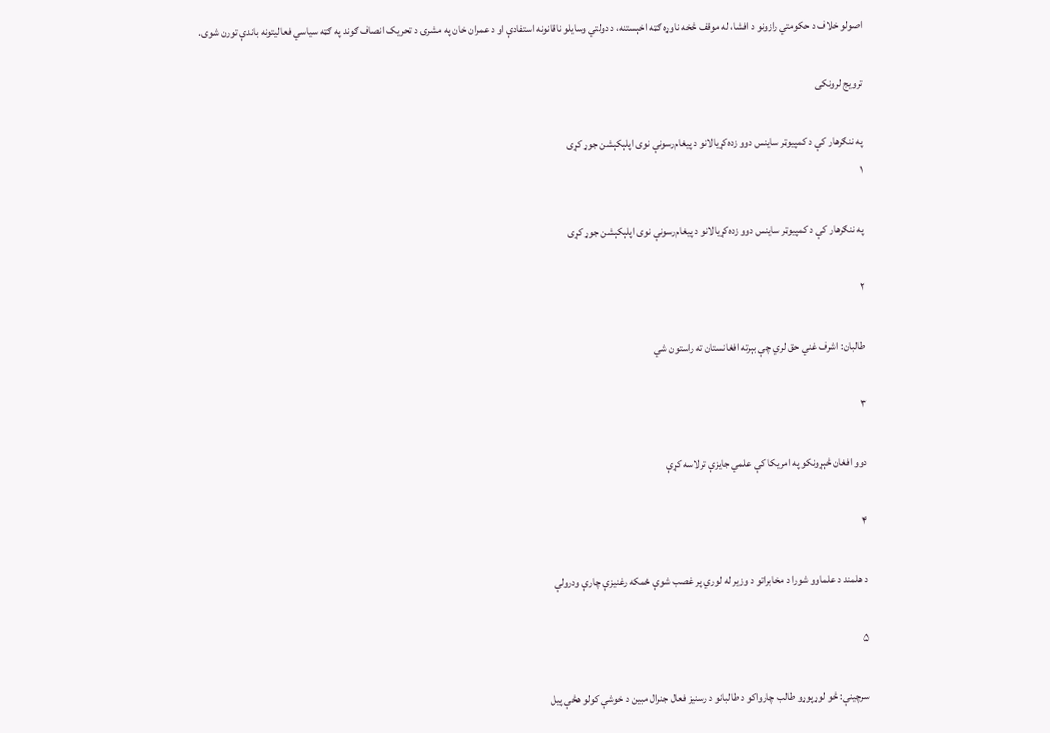اصولو خلاف د حکومتي رازونو د افشا، له موقف څخه ناوړه ګټه اخېستنه، د دولتي وسایلو ناقانونه استفادې او د عمران خان په مشرۍ د تحریک انصاف ګوند په ګټه سیاسي فعالیتونه باندې تورن شوی.

ترویج لرونکی

په ننګرهار کې د کمپیوټر ساینس دوو زده‌کړیالانو د پیغام‌رسونې نوی اپلېکېشن جوړ کړی
۱

په ننګرهار کې د کمپیوټر ساینس دوو زده‌کړیالانو د پیغام‌رسونې نوی اپلېکېشن جوړ کړی

۲

طالبان: اشرف غني حق لري چې بېرته افغانستان ته راستون شي

۳

دوو افغان څېړونکو په امریکا کې علمي جایزې ترلاسه کړې

۴

د هلمند د علماوو شورا د مخابراتو د وزیر له لوري پر غصب شوې ځمکه رغنیزې چارې ودرولې

۵

سرچینې: څو لوړپوړو طالب چارواکو د طالبانو د رسنیز فعال جنرال مبین د خوشې کولو هڅې پیل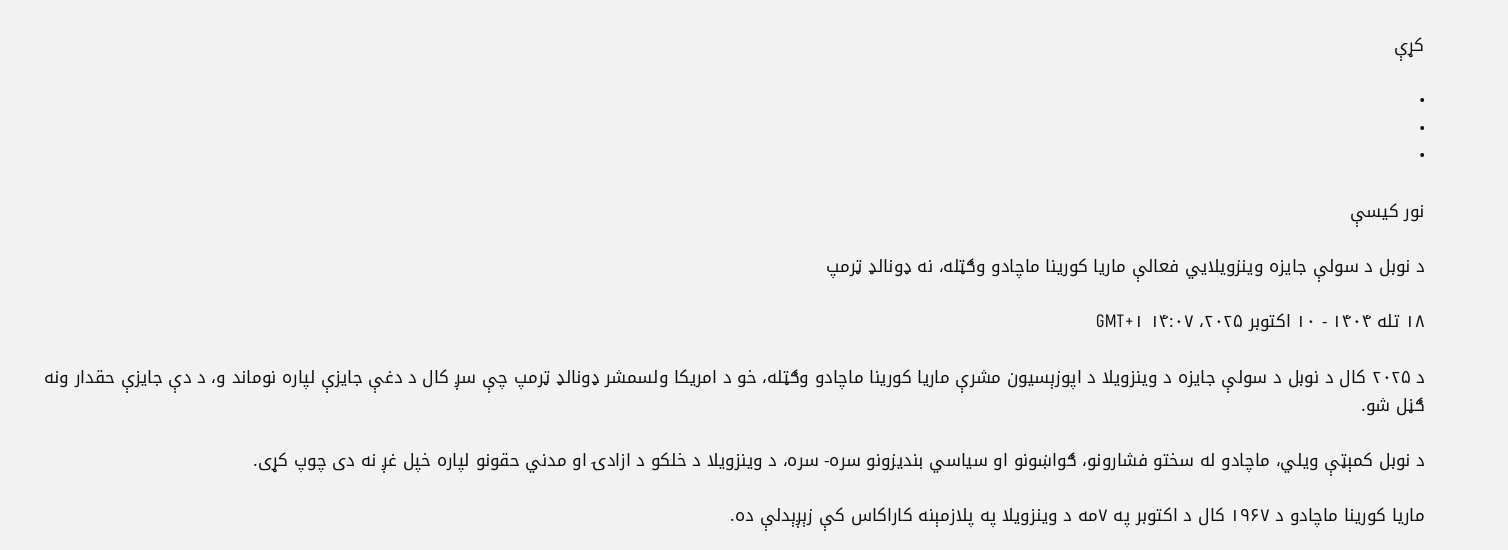کړې

•
•
•

نور کیسې

د نوبل د سولې جایزه وینزویلایي فعالې ماریا کورینا ماچادو وګټله، نه ډونالډ ټرمپ

۱۸ تله ۱۴۰۴ - ۱۰ اکتوبر ۲۰۲۵، ۱۴:۰۷ GMT+۱

د ۲۰۲۵ کال د نوبل د سولې جایزه د وینزویلا د اپوزېسیون مشرې ماریا کورینا ماچادو وګټله، خو د امریکا ولسمشر ډونالډ ټرمپ چې سږ کال د دغې جایزې لپاره نوماند و، د دې جایزې حقدار ونه ګڼل شو.

د نوبل کمېټې ویلي، ماچادو له سختو فشارونو، ګواښونو او سیاسي بندیزونو سره- سره، د وینزویلا د خلکو د ازادۍ او مدني حقونو لپاره خپل غږ نه دی چوپ کړی.

ماریا کورینا ماچادو د ۱۹۶۷ کال د اکتوبر په ۷مه د وینزویلا په پلازمېنه کاراکاس کې زېږېدلې ده.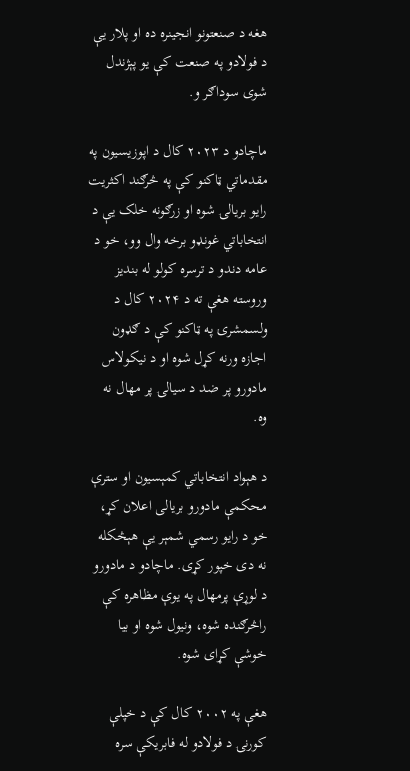هغه د صنعتونو انجینره ده او پلار یې د فولادو په صنعت کې یو پېژندل شوی سوداګر و.

ماچادو د ۲۰۲۳ کال د اپوزیسیون په مقدماتي ټاکنو کې په څرګند اکثریت رایو بریالۍ شوه او زرګونه خلک یې د انتخاباتي غونډو برخه وال وو، خو د عامه دندو د ترسره کولو له بندیز وروسته هغې ته د ۲۰۲۴ کال د ولسمشرۍ په ټاکنو کې د ګډون اجازه ورنه کړل شوه او د نيکولاس مادورو پر ضد د سیالۍ پر مهال نه وه.

د هېواد انتخاباتي کمېسیون او سترې محکمې مادورو بریالی اعلان کړ، خو د رایو رسمي شمېر یې هېڅکله نه دی خپور کړی. ماچادو د مادورو د لوړې پرمهال په یوې مظاهره کې راڅرګنده شوه، ونیول شوه او بیا خوشې کړای شوه.

هغې په ۲۰۰۲ کال کې د خپلې کورنۍ د فولادو له فابریکې سره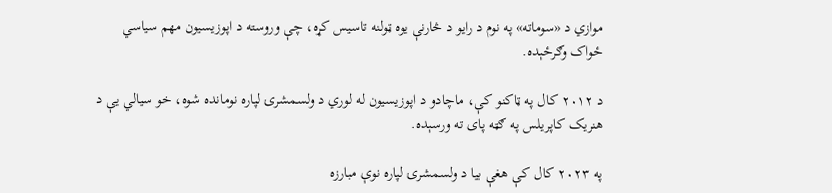موازي د «سوماته» په نوم د رایو د څارنې یوه ټولنه تاسیس کړه، چې وروسته د اپوزیسیون مهم سیاسي ځواک وګرځېده.

د ۲۰۱۲ کال په ټاکنو کې، ماچادو د اپوزیسیون له لوري د ولسمشرۍ لپاره نومانده شوه، خو سیالي یې د هنریک کاپریلس په ګټه پای ته ورسېده.

په ۲۰۲۳ کال کې هغې بیا د ولسمشرۍ لپاره نوې مبارزه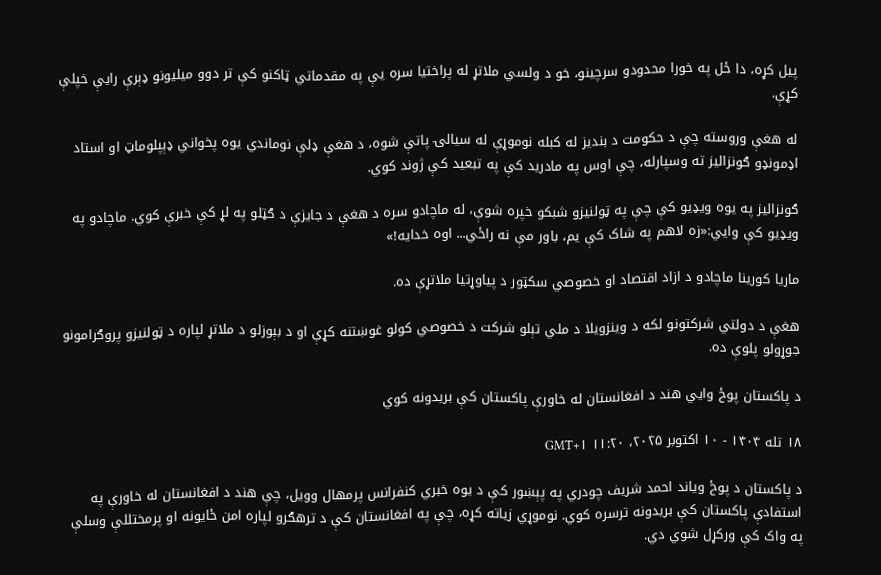پیل کړه، دا ځل په خورا محدودو سرچینو، خو د ولسي ملاتړ له پراختیا سره یې په مقدماتي ټاکنو کې تر دوو میلیونو ډېرې رایې خپلې کړې.

له هغې وروسته چې د حکومت د بندیز له کبله نوموړې له سیالۍ پاتې شوه، د هغې ډلې نوماندي یوه پخواني ډېپلوماټ او استاد اډمونډو ګونزالیز ته وسپارله، چې اوس په مادرید کې په تبعید کې ژوند کوي.

ګونزالیز په یوه ویډیو کې چې په ټولنیزو شبکو خپره شوې، له ماچادو سره د هغې د جایزې د ګټلو په لړ کې خبرې کوي. ماچادو په ویډیو کې وايي:«زه لاهم په شاک کې یم، باور مې نه راځي... اوه خدایه!»

ماریا کورینا ماچادو د ازاد اقتصاد او خصوصي سکټور د پیاوړتیا ملاتړې ده.

هغې د دولتي شرکتونو لکه د وینزویلا د ملي تېلو شرکت د خصوصي کولو غوښتنه کړې او د بېوزلو د ملاتړ لپاره د ټولنیزو پروګرامونو جوړولو پلوې ده.

د پاکستان پوځ وایي هند د افغانستان له خاورې پاکستان کې بریدونه کوي

۱۸ تله ۱۴۰۴ - ۱۰ اکتوبر ۲۰۲۵، ۱۱:۲۰ GMT+۱

د پاکستان د پوځ ویاند احمد شریف چودري په پېښور کې د یوه خبري کنفرانس پرمهال وویل، چې هند د افغانستان له خاورې په استفادې پاکستان کې بریدونه ترسره کوي. نوموړي زیاته کړه، چې په افغانستان کې د ترهګرو لپاره امن ځایونه او پرمختللې وسلې په واک کې ورکړل شوي دي.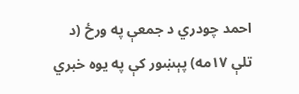احمد چودري د جمعې په ورځ (د تلې ۱۷مه) پېښور کې په یوه خبري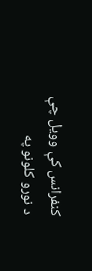کنفرانس کې وویل چې د نورو کلونو په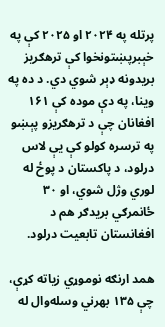پرتله په ۲۰۲۴ او ۲۰۲۵ کې په خېبرپښتونخوا کې ترهګریز بریدونه ډېر شوي دي. د ده په وینا، په دې موده کې ۱۶۱ افغانان چې د ترهګریزو پېښو په ترسره کولو کې یې لاس درلود، د پاکستان د پوځ له لوري وژل شوي، او ۳۰ ځانمرګي بریدګر هم د افغانستان تابعیت درلود.

همد ارنګه نوموړي زیاته کړې، چې ۱۳۵ بهرني وسله‌وال له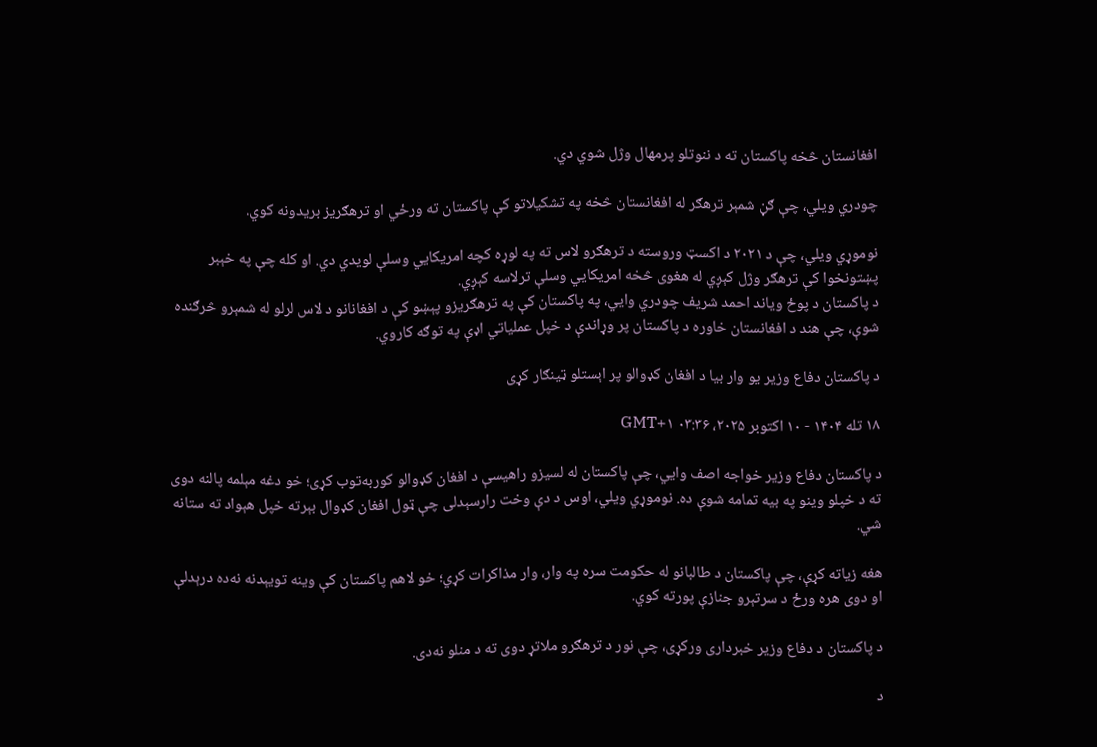افغانستان څخه پاکستان ته د ننوتلو پرمهال وژل شوي دي.

چودري ویلي، چې ګڼ شمېر ترهګر له افغانستان څخه په تشکیلاتو کې پاکستان ته ورځي او ترهګریز بریدونه کوي.

نوموړي ویلي، چې د ۲۰۲۱ د اکسټ وروسته د ترهګرو لاس ته په لوړه کچه امریکايي وسلې لویدي دي. او کله چې په خېبر پښتونخوا کې ترهګر وژل کېږي له هغوی څخه امریکايي وسلې ترلاسه کېږي.
د پاکستان د پوځ ویاند احمد شریف چودري وايي، په پاکستان کې په ترهګریزو پېښو کې د افغانانو د لاس لرلو له شمېرو څرګنده شوې، چې هند د افغانستان خاوره د پاکستان پر وړاندې د خپل عملیاتي اډې په توګه کاروي.

د پاکستان دفاع وزیر یو وار بیا د افغان کډوالو پر اېستلو ټینګار کړی

۱۸ تله ۱۴۰۴ - ۱۰ اکتوبر ۲۰۲۵، ۰۳:۳۶ GMT+۱

د پاکستان دفاع وزیر خواجه اصف وايي، چې پاکستان له لسیزو راهیسې د افغان کډوالو کوربه‌توب کړی؛ خو دغه مېلمه پالنه دوی ته د خپلو وینو په بیه تمامه شوې ده. نوموړي ویلي، اوس د دې وخت رارسېدلی چې ټول افغان کډوال بېرته خپل هېواد ته ستانه شي.

هغه زیاته کړې، چې پاکستان د طالبانو له حکومت سره په وار، وار مذاکرات کړي؛ خو لاهم پاکستان کې وینه تویېدنه نه‌ده درېدلې او دوی هره ورځ د سرتېرو جنازې پورته کوي.

د پاکستان د دفاع وزیر خبرداری ورکړی، چې نور د ترهګرو ملاتړ دوی ته د منلو نه‌دی.

د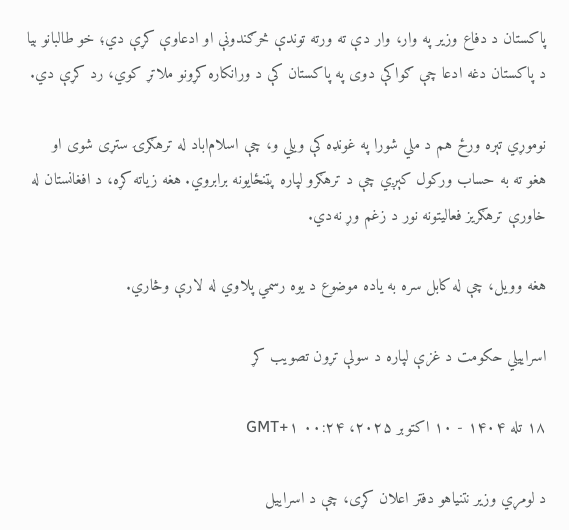پاکستان د دفاع وزیر په وار، وار دې ته ورته توندې څرګندونې او ادعاوې کړې دي؛ خو طالبانو بیا د پاکستان دغه ادعا چې ګواکې دوی په پاکستان کې د ورانکاره کړونو ملاتړ کوي، رد کړې دي.

نوموړي تېره ورځ هم د ملي شورا په غونډه کې ویلي و، چې اسلام‌اباد له ترهګرۍ ستړی شوی او هغو ته به حساب ورکول کېږي چې د ترهګرو لپاره پټنځایونه برابروي. هغه زیاته کړه، د افغانستان له خاورې ترهګریز فعالیتونه نور د زغم وړ نه‌دي.

هغه وویل، چې له کابل سره به یاده موضوع د یوه رسمي پلاوي له لارې وڅاري.

اسراییلي حکومت د غزې لپاره د سولې تړون تصویب کړ

۱۸ تله ۱۴۰۴ - ۱۰ اکتوبر ۲۰۲۵، ۰۰:۲۴ GMT+۱

د لومړي وزیر نتنیاهو دفتر اعلان کړی، چې د اسراییل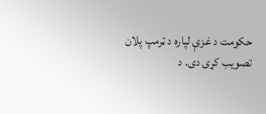حکومت د غزې لپاره د ټرمپ پلان تصویب کړی دی. د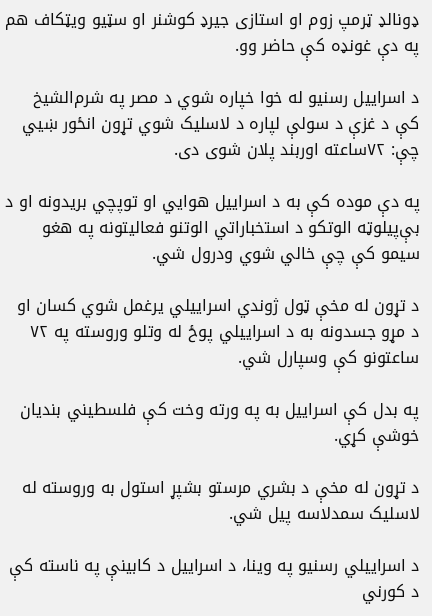ډونالډ ټرمپ زوم او استازی جیرډ کوشنر او سټیو ویټکاف هم په دې غونډه کې حاضر وو.

د اسراییل رسنیو له خوا خپاره شوي د مصر په شرم‌الشیخ کې د غزې د سولې لپاره د لاسلیک شوي تړون انځور ښيي چې: ۷۲ساعته اوربند پلان شوی دی.

په دې موده کې به د اسراییل هوايي او توپچي بریدونه او د بې‌پیلوټه الوتکو د استخباراتي الوتنو فعالیتونه په هغو سیمو کې چې خالي شوي ودرول شي.

د تړون له مخې ټول ژوندي اسراییلي یرغمل شوي کسان او د مړو جسدونه به د اسراییلي پوځ له وتلو وروسته په ۷۲ ساعتونو کې وسپارل شي.

په بدل کې اسراییل به په ورته وخت کې فلسطیني بندیان خوشې کړي.

د تړون له مخې د بشري مرستو بشپړ استول به وروسته له لاسلیک سمدلاسه پیل شي.

د اسرایيلي رسنیو په وینا، د اسراییل د کابینې په ناسته کې د کورني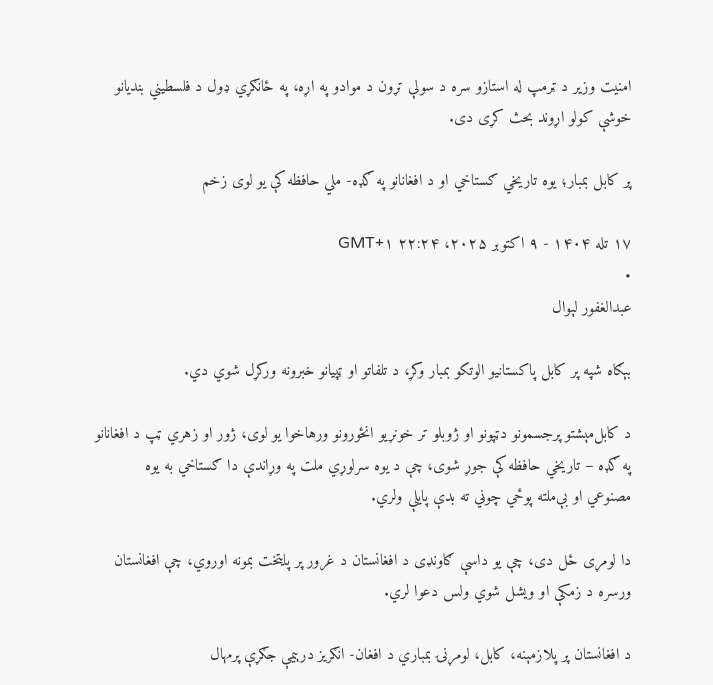امنیت وزیر د ټرمپ له استازو سره د سولې تړون د موادو په اړه، په ځانګړي ډول د فلسطیني بندیانو خوشې کولو اړوند بحث کړی دی.

پر کابل بمبار؛ یوه تاریخي ګستاخي او د افغانانو په ګډه- ملي حافظه کې یو لوی زخم

۱۷ تله ۱۴۰۴ - ۹ اکتوبر ۲۰۲۵، ۲۲:۲۴ GMT+۱
•
عبدالغفور لېوال

بېګاه شپه پر کابل پاکستانیو الوتکو بمبار وکړ، د تلفاتو او ټپیانو خبرونه ورکړل شوي دي.

د کابل‌مېشتو پرجسمونو دټپونو او ژوبلو تر خونړیو انځورونو ورهاخوا یو لوی، ژور او زهري ټپ د افغانانو په ګډه – تاریخي حافظه کې جوړ شوی، چې د یوه سرلوړي ملت په وړاندې دا ګستاخي به یوه مصنوعي او بې‌ملته پوځي چوڼي ته بدې پایلې ولري.

دا لومړی ځل دی، چې یو داسې ګاونډی د افغانستان د غرور پر پایتخت بمونه اوروي، چې افغانستان ورسره د زمکې او ویشل شوي ولس دعوا لري.

د افغانستان پر پلازمېنه، کابل، لومړنۍ بمباري د افغان- انګریز درېیمې جګړې پرمهال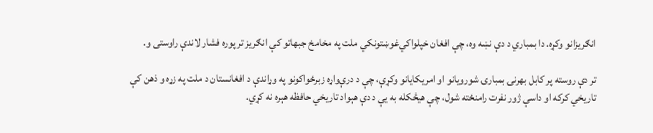انګریزانو وکړه. دا بمباري د دې نښه وه، چې افغان خپلواکي‌غوښتونکي ملت په مخامخ جبهاتو کې انګریز تر پوره فشار لاندې راوستی و.

تر دې روسته پر کابل بهرنۍ بمبارۍ شورویانو او امریکایانو وکړې، چې د درې‌واړه زبرځواکونو په وړاندې د افغانستان د ملت په زړه و ذهن کې تاریخي کرکه او داسې ژور نفرت رامنځته شول، چې هيڅکله به یې د دې هېواد تاریخي حافظه هېره نه کړي.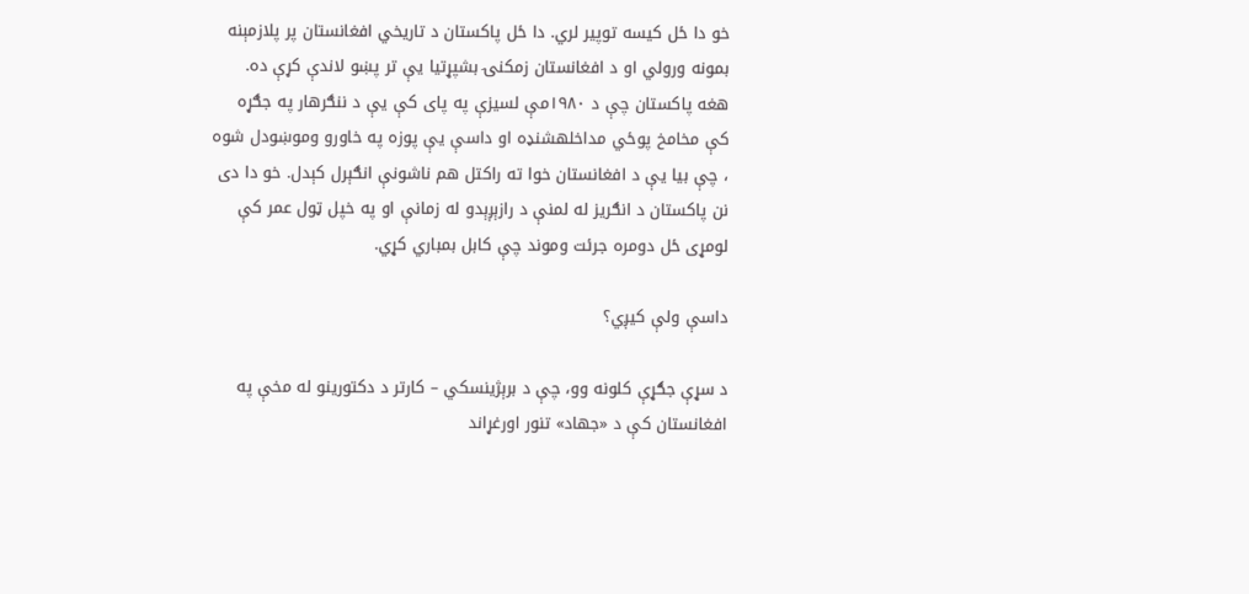خو دا ځل کیسه توپیر لري. دا ځل پاکستان د تاریخي افغانستان پر پلازمېنه بمونه ورولي او د افغانستان زمکنۍ بشپړتیا یې تر پښو لاندې کړې ده. هغه پاکستان چې د ۱۹۸۰مې لسیزې په پای کې یې د ننګرهار په جګړه کې مخامخ پوځي مداخلهشنډه او داسې یې پوزه په خاورو وموښودل شوه ، چې بیا یې د افغانستان خوا ته راکتل هم ناشونې انګېرل کېدل. خو دا دی نن پاکستان د انګریز له لمنې د رازېږېدو له زمانې او په خپل ټول عمر کې لومړی ځل دومره جرئت وموند چې کابل بمباري کړي.

داسې ولې کیږي؟

د سړې جګړې کلونه وو، چې د برېژینسکي – کارتر د دکتورینو له مخې په افغانستان کې د «جهاد» تنور اورغړاند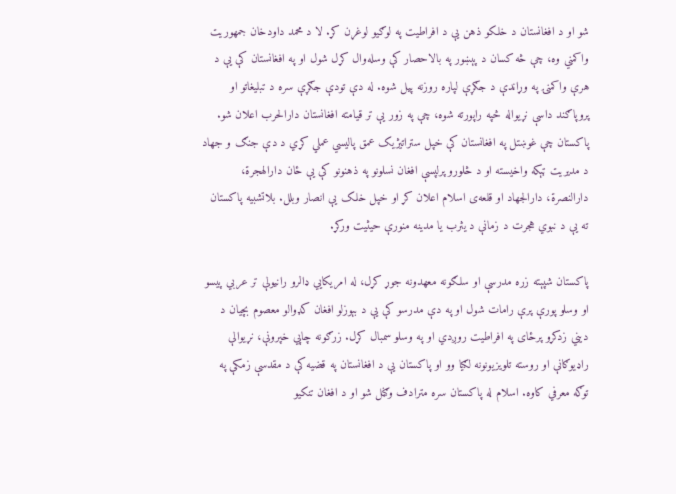شو او د افغانستان د خلکو ذهن یې د افراطیت په لوګیو لوغړن کړ. لا د محمد داودخان جمهوریت واکمني وه، چې څه کسان د پېښور په بالاحصار کې وسله‌وال کړل شول او په افغانستان کې یې د هرې واکمنۍ په وړاندې د جګړې لپاره روزنه پیل شوه. له دې تودې جګړې سره د تبلیغاتو او پروپاګند داسې نړیواله څپه راپورته شوه، چې په زور یې تر قیامته افغانستان دارالحرب اعلان شو. پاکستان چې غوښتل په افغانستان کې خپل ستراتیژيک عمق پالیسي عملي کړي د دې جنګ و جهاد د مدیریت ټېکه واخیسته او د څلورو پرلپسې افغان نسلونو په ذهنونو کې یې ځان دارالهجرة، دارالنصرة، دارالجهاد او قلعه‌ی اسلام اعلان کړ او خپل خلک یې انصار وبلل. بلاتشبیه پاکستان ته یې د نبوي هجرت د زمانې د یثرب یا مدینه منورې حیثیت ورکړ.

پاکستان شپېته زره مدرسې او سلګونه معهدونه جوړ کړل، له امریکايي ډالرو رانیولې تر عربي پيسو او وسلو پورې پرې رامات شول او په دې مدرسو کې یې د بېوزلو افغان کډوالو معصوم بچیان د دیني زدکړو پرځای په افراطیت روږدي او په وسلو سمبال کړل. زرګونه چاپي خپرونې، نړیوالې راډیوګانې او روسته تلویزیونونه لګیا وو او پاکستان یې د افغانستان په قضیه کې د مقدسې زمکې په توګه معرفي کاوه. اسلام له پاکستان سره مترادف وګڼل شو او د افغان تنکیو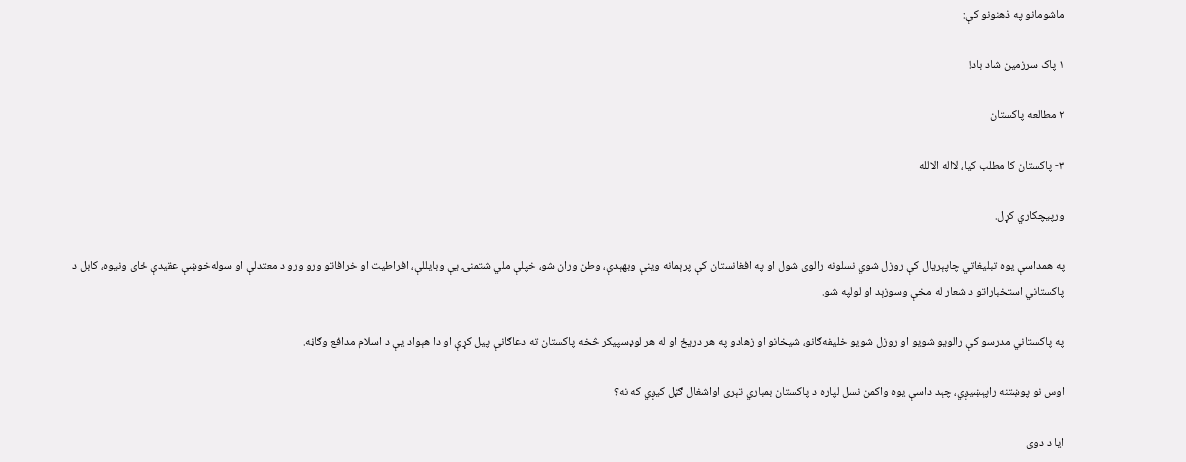ماشومانو په ذهنونو کې:

۱ پاک سرزمین شاد باد!

۲ مطالعه پاکستان

۳- پاکستان کا مطلب کیا، لااله الالله

ورپيچکاري کړل.

په همداسې یوه تبلیغاتي چاپېریال کې روزل شوي نسلونه رالوی شول او په افغانستان کې پرېمانه وینې وبهېدې، وطن وران شو، خپلې ملي شتمنۍ یې وبایللې، افراطیت او خرافاتو ورو ورو د معتدلې او سوله‌خوښې عقیدې ځای ونیوه، کابل د پاکستاني استخباراتو د شعار له مخې وسوزېد او لولپه شو.

په پاکستاني مدرسو کې رالویو شویو او روزل شویو خلیفه‌ګانو، شیخانو او زهادو په هر دریځ او له هر لوډسپیکر څخه پاکستان ته دعاګانې پیل کړې او دا هېواد یې د اسلام مدافع وګاڼه.

اوس نو پوښتنه راپېښیږي، چېد داسې یوه واکمن نسل لپاره د پاکستان بمباري تېری اواشغال ګڼل کیږي که نه؟

ایا د دوی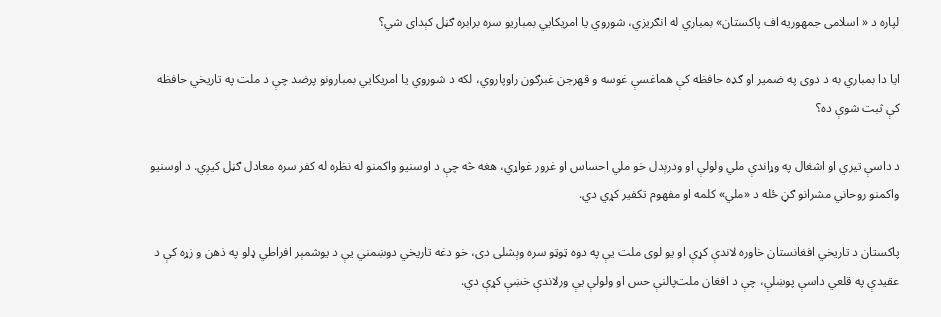لپاره د « اسلامی جمهوریه اف پاکستان» بمباري له انګریزي، شوروي یا امریکايي بمباریو سره برابره ګڼل کېدای شي؟

ایا دا بمباري به د دوی په ضمیر او ګډه حافظه کې هماغسې غوسه و قهرجن غبرګون راوپاروي، لکه د شوروي یا امریکايي بمبارونو پرضد چې د ملت په تاریخي حافظه کې ثبت شوې ده؟

د داسې تیري او اشغال په وړاندې ملي ولولې او ودرېدل خو ملي احساس او غرور غواړي، هغه څه چې د اوسنیو واکمنو له نظره له کفر سره معادل ګڼل کیږي. د اوسنیو واکمنو روحاني مشرانو ګڼ ځله د «ملي» کلمه او مفهوم تکفیر کړي دي.

پاکستان د تاریخي افغانستان خاوره لاندې کړې او یو لوی ملت یې په دوه ټوټو سره وېشلی دی، خو دغه تاریخي دوښمني یې د یوشمېر افراطي ډلو په ذهن و زړه کې د عقیدې په قلعي داسې پوښلې، چې د افغان ملت‌پالنې حس او ولولې یې ورلاندې خښې کړې دي.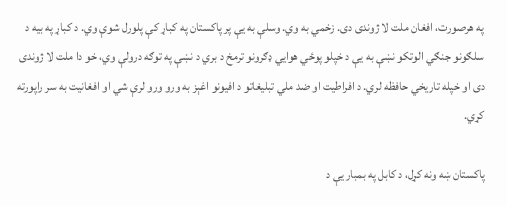په هرصورت، افغان ملت لا ژوندی دی. زخمي به وي. وسلې به یې پر پاکستان په کباړ کې پلورل شوې وي. د کباړ په بیه د سلګونو جنګي الوتکو نښې به یې د خپلو پوځي هوايي ډګرونو ترمخ د بري د نښې په توګه درولې وي، خو دا ملت لا ژوندی دی او خپله تاریخي حافظه لري. د افراطیت او ضد ملي تبلیغاتو د افیونو اغېز به ورو ورو لرې شي او افغانیت به سر راپورته کړي.

پاکستان ښه ونه کړل، د کابل په بمبار یې د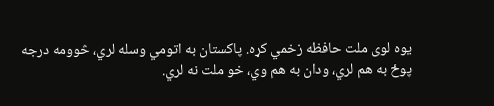یوه لوی ملت حافظه زخمي کړه. پاکستان به اتومي وسله لري، څوومه درجه پوځ به هم لري، ودان به هم وي، خو ملت نه لري.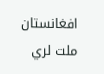افغانستان ملت لري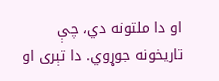او دا ملتونه دي، چې تاریخونه جوړوي. دا تېری او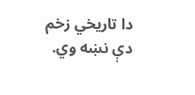دا تاریخي زخم دې نښه وي.